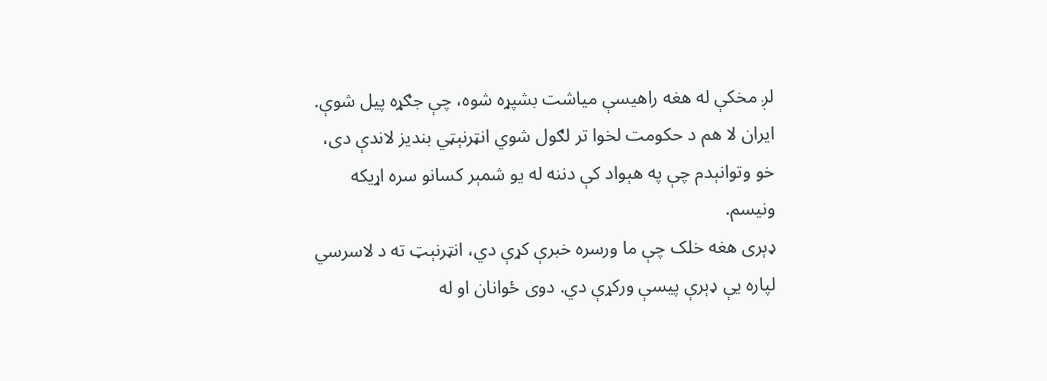لږ مخکې له هغه راهیسې میاشت بشپړه شوه، چې جګړه پیل شوې. ایران لا هم د حکومت لخوا تر لګول شوي انټرنېټي بندیز لاندې دی، خو وتوانېدم چې په هېواد کې دننه له یو شمېر کسانو سره اړیکه ونیسم.
ډېری هغه خلک چې ما ورسره خبرې کړې دي، انټرنېټ ته د لاسرسي لپاره یې ډېرې پیسې ورکړې دي. دوی ځوانان او له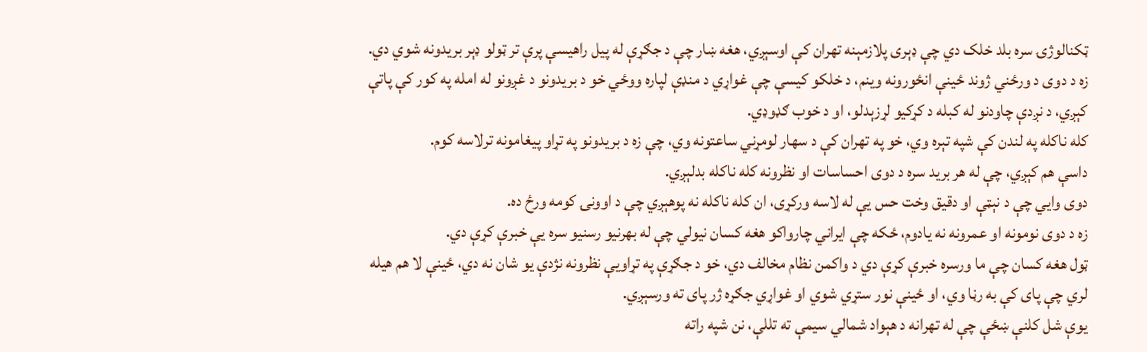ټکنالوژۍ سره بلد خلک دي چې ډېری پلازمېنه تهران کې اوسېږي، هغه ښار چې د جګړې له پیل راهیسې پرې تر ټولو ډېر بریدونه شوي دي.
زه د دوی د ورځني ژوند ځینې انځورونه وینم، د خلکو کیسې چې غواړي د منډې لپاره ووځي خو د بریدونو د غږونو له امله په کور کې پاتې کېږي، د نږدې چاودنو له کبله د کړکیو لړزېدلو، او د خوب ګډوډي.
کله ناکله په لندن کې شپه تېره وي، خو په تهران کې د سهار لومړني ساعتونه وي، چې زه د بریدونو په تړاو پیغامونه ترلاسه کوم.
داسې هم کېږي، چې له هر برید سره د دوی احساسات او نظرونه کله ناکله بدلېږي.
دوی وايي چې د نېټې او دقیق وخت حس یې له لاسه ورکړی، ان کله ناکله نه پوهېږي چې د اوونۍ کومه ورځ ده.
زه د دوی نومونه او عمرونه نه یادوم، ځکه چې ایراني چارواکو هغه کسان نیولي چې له بهرنیو رسنیو سره یې خبرې کړې دي.
ټول هغه کسان چې ما ورسره خبرې کړې دي د واکمن نظام مخالف دي، خو د جګړې په تړاویې نظرونه نژدې یو شان نه دي، ځینې لا هم هیله لري چې پای کې به رڼا وي، او ځینې نور ستړي شوي او غواړي جګړه ژر پای ته ورسېږي.
یوې شل کلنې ښځې چې له تهرانه د هېواد شمالي سیمې ته تللې، نن شپه راته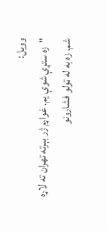وویل:
"زه ستړې شوې یم. غواړم ژر بېرته تهران ته لاړه شم. زه به له ټولو فشارونو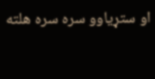او ستړیاوو سره سره هلته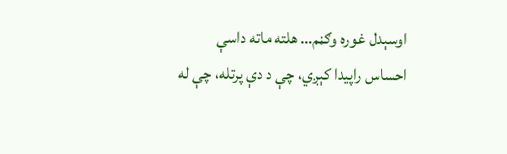اوسېدل غوره وګڼم… هلته ماته داسې احساس راپیدا کېږي، چې د دې پرتله، چې له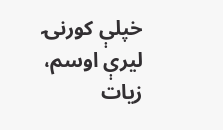خپلې کورنۍ لیرې اوسم، زیات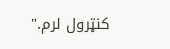کنټرول لرم."